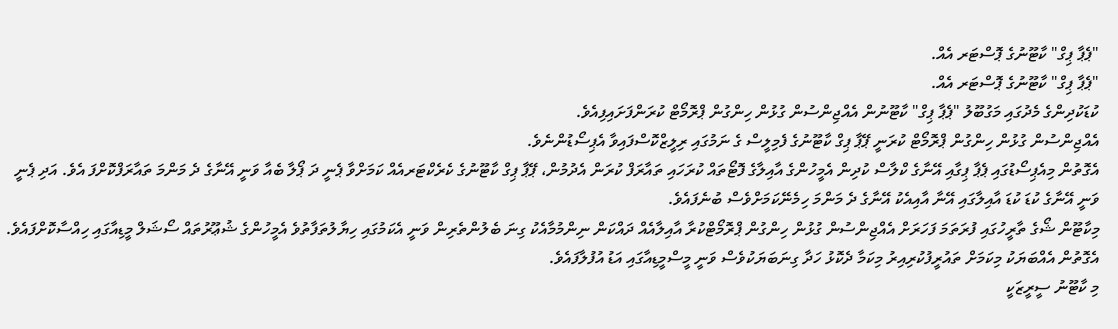"ޕެޕާ ޕިގް" ކާޓޫނުގެ ޕޮސްޓަރ އެއް.
"ޕެޕާ ޕިގް" ކާޓޫނުގެ ޕޮސްޓަރ އެއް.
ކުޑަކުދިންގެ މެދުގައި މަގުބޫލު "ޕެޕާ ޕިގް" ކާޓޫނުން އެއްޖިންސުން ގުޅުން ހިންގުން ޕްރޮމޯޓް ކުރަންފަށައިފިއެވެ.
އެއްޖިންސުން ގުޅުން ހިންގުން ޕްރޮމޯޓް ކުރަނީ ޕޭޕާ ޕިގް ކާޓޫނުގެ ފެމިލީސް ގެ ނަމުގައި ރިލީޒްކޮސްފައިވާ އެޕިސޯޑުންނެވެ.
އެގޮތުން މިއެޕިސޯޑުގައި ޕެޕާ ޕިގާއި އޭނާގެ ކްލާސް ކުދިން އެމީހުންގެ އާއިލާގެ ފޮޓޯތައް ކުރަހައި ތައާރަފް ކުރަން އެދުމުން، ޕޭޕާ ޕިގް ކާޓޫނުގެ ކެރެކްޓަރއެއް ކަމަށްވާ ޕެނީ ދަ ޕޯލާ ބެއާ ވަނީ އޭނާގެ ދެ މަންމަ ތައާރަފްކޮށްފަ އެވެ. އަދި ޕެނީ ވަނީ އޭނާގެ ކުޑަ ކުޑަ އާއިލާގައި އޭނާ އާއިއެކު އޭނާގެ ދެ މަންމަ ހިމެނޭކަމަށްވެސް ބުނެފައެވެ.
މިކާޓޫން ޝޯގެ ތާރީހުގައި ފުރަތަމަ ފަހަރަށް އެއްޖިންސުން ގުޅުން ހިންގުން ޕްރޮމޯޓްކުރާ އާއިލާއެއް ދައްކަން ނިންމުމާއެކު ގިނަ ބެލުންތެރިން ވަނީ އެކަމުގައި ހިޔާލުތަފާތުވެ އެމީހުންގެ ޝުޢޫރުތައް ސޯޝަލް މީޑިއާގައި ހިއްސާކޮށްފައެވެ. އެގޮތުން އެއްބަޔަކު މިކަމަށް ތައުރީފުކުރިއިރު މިކަމާ ދެކޮޅު ހަދާ ގިނަބަޔަކުވެސް ވަނީ މީސްމީޑިއާގައި އަޑު އުފުލާފައެވެ.
މި ކާޓޫނު ސީރީޒަކީ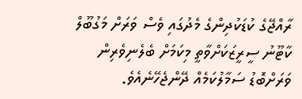ރާއްޖޭގެ ކުޑަކުދިންގެ މެދުގައި ވެސް ވަރަށް މަގުބޫލް ކާޓޫނު ސީރީޒަކަށްވާތީ މިކަމަށް ބެލެނިވެރިން ވަރަށްބޮޑު ސަމާލުކަމެއް ދޭންޖެހޭނެއެވެ.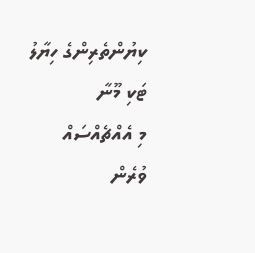ކިޔުންތެރިންގެ ހިޔާލު
ޓަކި މޫނާ
މި އެއްޗެއްސައް ވުރެން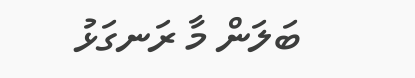ބަލަން މާ ރަނގަޅު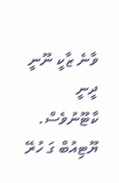ވާނެ ޒާކީ ނޫނީ ދީނީ ކާޓޫނުވެސް. ޔޫޓިއުބް ގަ ހުރޭ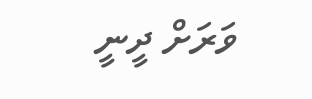ވަރަށް ދީނީ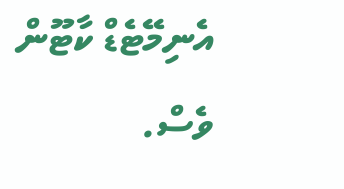އެނިމޭޓެޑް ކާޓޫން ވެސް.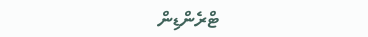ޓްރެންޑިން